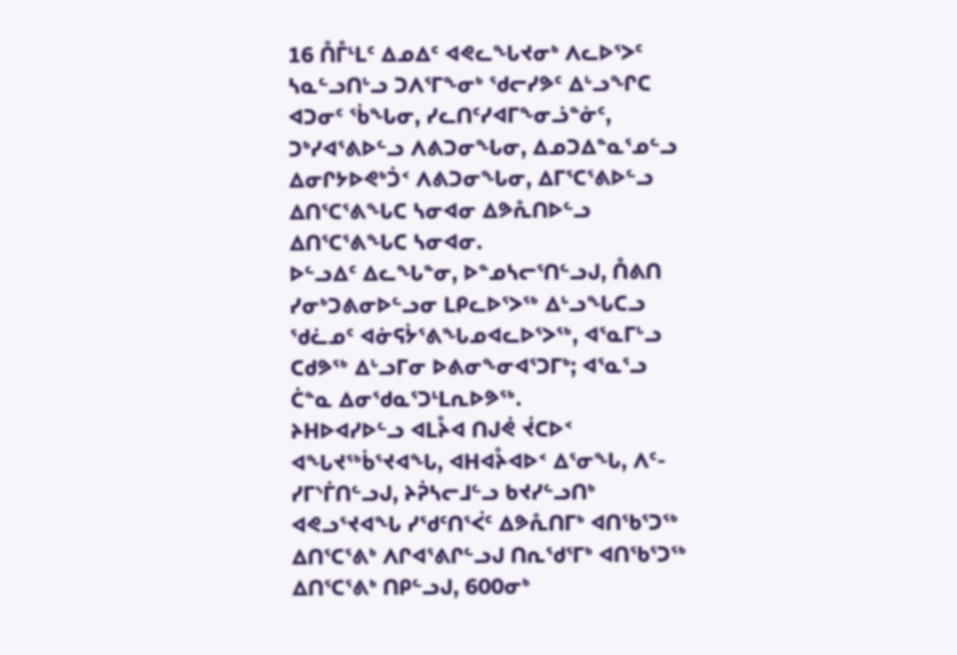16 ᑍᒤᒻᒪᑦ ᐃᓄᐃᑦ ᐊᕙᓚᖓᔪᓂᒃ ᐱᓚᐅᕐᐳᑦ ᓴᓇᓪᓗᑎᒡᓗ ᑐᐱᕐᒥᖕᓂᒃ ᖁᓕᓯᕗᑦ ᐃᒡᓗᖏᑕ ᐊᑐᓂᑦ ᖄᖓᓂ, ᓯᓚᑎᑦᓯᐊᒥᖕᓂᓘᓐᓃᑦ, ᑐᒃᓯᐊᕐᕕᐅᓪᓗ ᐱᕕᑐᓂᖓᓂ, ᐃᓄᑐᐃᓐᓇᕐᓄᓪᓗ ᐃᓂᒋᔭᐅᕙᒃᑑᑉ ᐱᕕᑐᓂᖓᓂ, ᐃᒥᕐᑕᕐᕕᐅᓪᓗ ᐃᑎᕐᑕᕐᕕᖓᑕ ᓴᓂᐊᓂ ᐃᕗᕅᑎᐅᓪᓗ ᐃᑎᕐᑕᕐᕕᖓᑕ ᓴᓂᐊᓂ.
ᐅᓪᓗᐃᑦ ᐃᓚᖓᓐᓂ, ᐅᓐᓄᓴᓕᕐᑎᓪᓗᒍ, ᑍᕕᑎ ᓯᓂᒃᑐᕕᓂᐅᓪᓗᓂ ᒪᑭᓚᐅᕐᐳᖅ ᐃᒡᓗᖓᑕᓗ ᖁᓛᓄᑦ ᐊᓃᕋᔮᕐᕕᖓᓄᐊᓚᐅᕐᐳᖅ, ᐊᕐᓇᒥᒡᓗ ᑕᑯᕗᖅ ᐃᒡᓗᒥᓂ ᐅᕕᓂᖕᓂᐊᕐᑐᒥᒃ; ᐊᕐᓇᕐᓗ ᑖᓐᓇ ᐃᓂᖁᓇᕐᑐᒻᒪᕆᐅᕗᖅ.
ᔨᕼᐅᐊᓯᐅᓪᓗ ᐊᒪᔧᐊ ᑎᒍᕚ ᔫᑕᐅᑉ ᐊᖓᔪᖅᑳᕐᔪᐊᖓ, ᐊᕼᐊᔧᐊᐅᑉ ᐃᕐᓂᖓ, ᐱᑦ-ᓯᒥᔅᒦᑎᓪᓗᒍ, ᔨᕉᓴᓕᒧᓪᓗ ᑲᔪᓯᓪᓗᑎᒃ ᐊᕙᓗᕐᔪᐊᖓ ᓯᖁᑦᑎᕐᐹᑦ ᐃᕗᕅᑎᒥᒃ ᐊᑎᖃᕐᑐᖅ ᐃᑎᕐᑕᕐᕕᒃ ᐱᒋᐊᕐᕕᒋᓪᓗᒍ ᑎᕆᖁᕐᒥᒃ ᐊᑎᖃᕐᑐᖅ ᐃᑎᕐᑕᕐᕕᒃ ᑎᑭᓪᓗᒍ, 600ᓂᒃ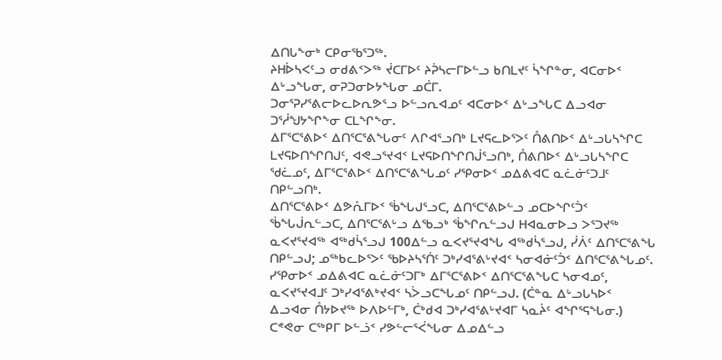ᐃᑎᒐᖕᓂᒃ ᑕᑭᓂᖃᕐᑐᖅ.
ᔨᕼᐆᓴᐸᑦᓗ ᓂᑯᕕᑉᐳᖅ ᔫᑕᒥᐅᑦ ᔨᕉᓴᓕᒥᐅᓪᓗ ᑲᑎᒪᔪᑦ ᓵᖏᓐᓂ, ᐊᑕᓂᐅᑉ ᐃᒡᓗᖓᓂ, ᓂᕈᑐᓂᐅᔭᖓᓂ ᓄᑖᒥ.
ᑐᓂᕐᕈᓯᕐᕕᓕᐅᓚᐅᕆᕗᕐᓗ ᐅᓪᓗᕆᐊᓄᑦ ᐊᑕᓂᐅᑉ ᐃᒡᓗᖓᑕ ᐃᓗᐊᓂ ᑐᕐᓲᖑᔭᖏᖕᓂ ᑕᒪᖏᖕᓂ.
ᐃᒥᕐᑕᕐᕕᐅᑉ ᐃᑎᕐᑕᕐᕕᖓᓂᑦ ᐱᒋᐊᕐᓗᑎᒃ ᒪᔪᕋᓚᐅᕐᐳᑦ ᑍᕕᑎᐅᑉ ᐃᒡᓗᒐᓴᖏᑕ ᒪᔪᕋᐅᑎᖏᑎᒍᑦ, ᐊᕙᓗᕐᔪᐊᑉ ᒪᔪᕋᐅᑎᖏᑎᒎᕐᓗᑎᒃ, ᑍᕕᑎᐅᑉ ᐃᒡᓗᒐᓴᖏᑕ ᖁᓛᓄᑦ, ᐃᒥᕐᑕᕐᕕᐅᑉ ᐃᑎᕐᑕᕐᕕᖓᓄᑦ ᓯᕿᓂᐅᑉ ᓄᐃᕕᐊᑕ ᓇᓛᓃᑦᑐᒧᑦ ᑎᑭᓪᓗᑎᒃ.
ᐃᑎᕐᑕᕐᕕᐅᑉ ᐃᕗᕅᒥᐅᑉ ᖄᖓᒍᕐᓗᑕ, ᐃᑎᕐᑕᕐᕕᐅᓪᓗ ᓄᑕᐅᖏᑦᑑᑉ ᖄᖓᒎᕆᓪᓗᑕ, ᐃᑎᕐᑕᕐᕕᒡᓗ ᐃᖃᓗᒃ ᖄᖏᕆᓪᓗᒍ ᕼᐊᓇᓂᐅᓗ ᐳᕐᑐᔪᖅ ᓇᐸᔪᕐᔪᐊᖅ ᐊᖅᑯᓵᕐᓗᒍ 100ᐃᓪᓗ ᓇᐸᔪᕐᔪᐊᖓ ᐊᖅᑯᓵᕐᓗᒍ, ᓰᐲᑦ ᐃᑎᕐᑕᕐᕕᖓ ᑎᑭᓪᓗᒍ; ᓄᖅᑲᓚᐅᕐᐳᑦ ᖃᐅᔨᓴᕐᑏᑦ ᑐᒃᓯᐊᕐᕕᒡᔪᐊᑉ ᓴᓂᐊᓃᑦᑑᑉ ᐃᑎᕐᑕᕐᕕᖓᓄᑦ.
ᓯᕿᓂᐅᑉ ᓄᐃᕕᐊᑕ ᓇᓛᓃᑦᑐᒥᒃ ᐃᒥᕐᑕᕐᕕᐅᑉ ᐃᑎᕐᑕᕐᕕᖓᑕ ᓴᓂᐊᓄᑦ, ᓇᐸᔪᕐᔪᐊᒧᑦ ᑐᒃᓯᐊᕐᕕᒃᔪᐊᑉ ᓴᐴᓗᑕᖓᓄᑦ ᑎᑭᓪᓗᒍ. (ᑖᓐᓇ ᐃᒡᓗᒐᓴᐅᑉ ᐃᓗᐊᓂ ᑍᔭᐅᔪᖅ ᐅᐱᐅᓪᒥᒃ, ᑖᒃᑯᐊ ᑐᒃᓯᐊᕐᕕᒡᔪᐊᒥ ᓴᓇᔩᑦ ᐊᖏᕐᕋᖓᓂ.)
ᑕᕝᕙᓂ ᑕᖅᑭᒥ ᐅᓪᓘᑉ ᓯᕗᓪᓕᕐᐹᖓᓂ ᐃᓄᐃᓪᓗ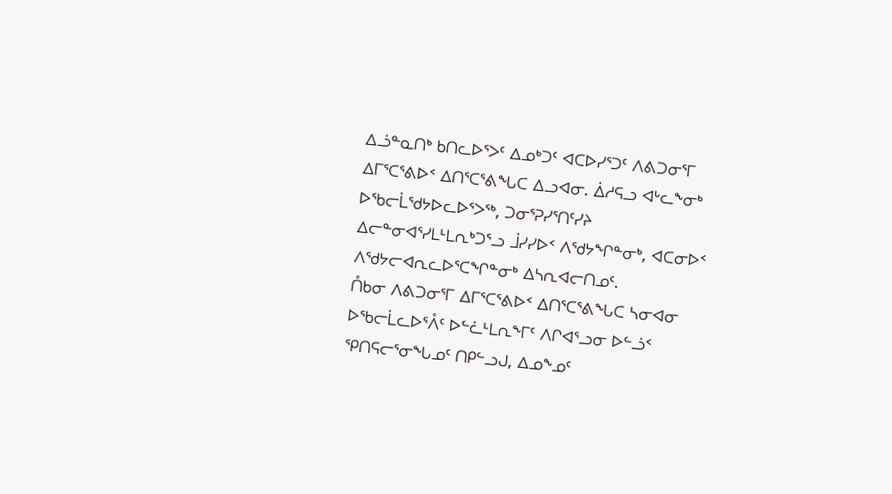ᐃᓘᓐᓇᑎᒃ ᑲᑎᓚᐅᕐᐳᑦ ᐃᓄᒃᑐᑦ ᐊᑕᐅᓯᕐᑐᑦ ᐱᕕᑐᓂᕐᒥ ᐃᒥᕐᑕᕐᕕᐅᑉ ᐃᑎᕐᑕᕐᕕᖓᑕ ᐃᓗᐊᓂ. ᐄᓱᕋᓗ ᐊᒡᓚᖕᓂᒃ ᐅᖃᓕᒫᖁᔭᐅᓚᐅᕐᐳᖅ, ᑐᓂᕐᕈᓯᕐᑎᑦᓯᔨ ᐃᓕᓐᓂᐊᕐᓯᒪᒻᒪᕆᒃᑐᕐᓗ ᒨᓯᓯᐅᑉ ᐱᖁᔭᖏᓐᓂᒃ, ᐊᑕᓂᐅᑉ ᐱᖁᔭᓕᐊᕆᓚᐅᕐᑕᖏᓐᓂᒃ ᐃᓴᕆᐊᓕᑎᓄᑦ.
ᑍᑲᓂ ᐱᕕᑐᓂᕐᒥ ᐃᒥᕐᑕᕐᕕᐅᑉ ᐃᑎᕐᑕᕐᕕᖓᑕ ᓴᓂᐊᓂ ᐅᖃᓕᒫᓚᐅᕐᐰᑦ ᐅᓪᓛᒻᒪᕆᖕᒥᑦ ᐱᒋᐊᕐᓗᓂ ᐅᓪᓘᑉ ᕿᑎᕋᓕᕐᓂᖓᓄᑦ ᑎᑭᓪᓗᒍ, ᐃᓄᖕᓄᑦ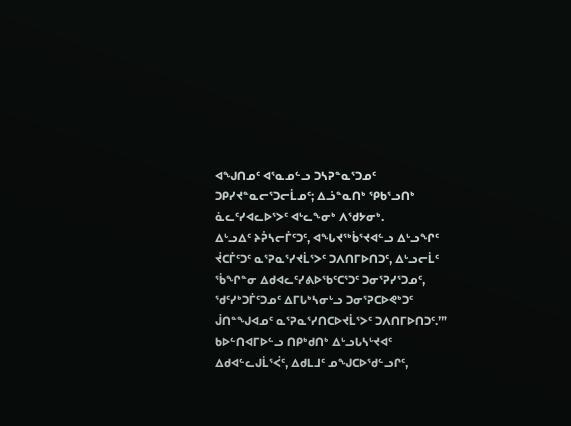ᐊᖑᑎᓄᑦ ᐊᕐᓇᓄᓪᓗ ᑐᓴᕈᓐᓇᕐᑐᓄᑦ ᑐᑭᓯᔪᓐᓇᓕᕐᑐᓕᒫᓄᑦ; ᐃᓘᓐᓇᑎᒃ ᕿᑲᕐᓗᑎᒃ ᓈᓚᑦᓯᐊᓚᐅᕐᐳᑦ ᐊᒡᓚᖕᓂᒃ ᐱᖁᔭᓂᒃ.
ᐃᒡᓗᐃᑦ ᔨᕉᓴᓕᒦᑦᑐᑦ, ᐊᖓᔪᖅᑳᕐᔪᐊᓪᓗ ᐃᒡᓗᖏᑦ ᔫᑕᒦᑦᑐᑦ ᓇᕐᕈᓇᕐᓯᔪᒫᕐᐳᑦ ᑐᐱᑎᒥᐅᑎᑐᑦ, ᐃᒡᓗᓕᒫᑦ ᖄᖏᓐᓂ ᐃᑯᐊᓚᑦᓯᕕᐅᖃᑦᑕᕐᑐᑦ ᑐᓂᕐᕈᓯᕐᑐᓄᑦ, ᖁᑦᓯᒃᑐᒦᑦᑐᓄᑦ ᐃᒥᒐᒃᓴᓂᒡᓗ ᑐᓂᕐᕈᑕᐅᕙᒃᑐᑦ ᒎᑎᓐᖑᐊᓄᑦ ᓇᕐᕈᓇᕐᓯᑎᑕᐅᔪᒫᕐᐳᑦ ᑐᐱᑎᒥᐅᑎᑐᑦ.’”
ᑲᐅᓪᑎᐊᒥᐅᓪᓗ ᑎᑭᒃᑯᑎᒃ ᐃᒡᓗᒐᓴᒡᔪᐊᑦ ᐃᑯᐊᓪᓚᒍᒫᕐᐹᑦ, ᐃᑯᒪᒧᑦ ᓄᖑᑕᐅᖁᓪᓗᒋᑦ,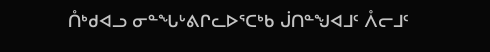ᑍᒃᑯᐊᓗ ᓂᓐᖓᒡᕕᒋᓚᐅᕐᑕᒃᑲ ᒎᑎᓐᖑᐊᒧᑦ ᐰᓕᒧᑦ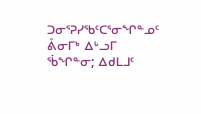ᑐᓂᕐᕈᓯᖃᑦᑕᕐᓂᖏᓐᓄᑦ ᕔᓂᒥᒃ ᐃᒡᓗᒥ ᖄᖏᓐᓂ; ᐃᑯᒪᒧᑦ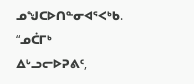ᓄᖑᑕᐅᑎᓐᓂᐊᕐᐸᒃᑲ.
“ᓄᑖᒥᒃ ᐃᒡᓗᓕᐅᕈᕕᑦ,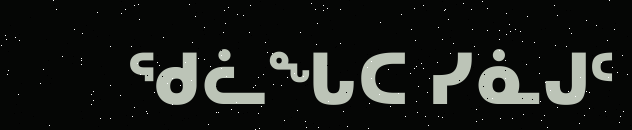ᖁᓛᖓᑕ ᓯᓈᒍᑦ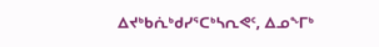ᐃᔪᒃᑲᕇᒃᑯᓯᕐᑕᒃᓴᕆᕙᑦ, ᐃᓄᖕᒥᒃ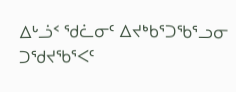ᐃᒡᓘᑉ ᖁᓛᓂᑦ ᐃᔪᒃᑲᕐᑐᖃᕐᓗᓂ ᑐᖁᔪᖃᕐᐸᑦ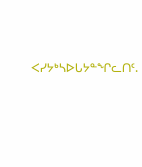ᐸᓯᔭᒃᓴᐅᒐᔭᓐᖏᓚᑎᑦ.